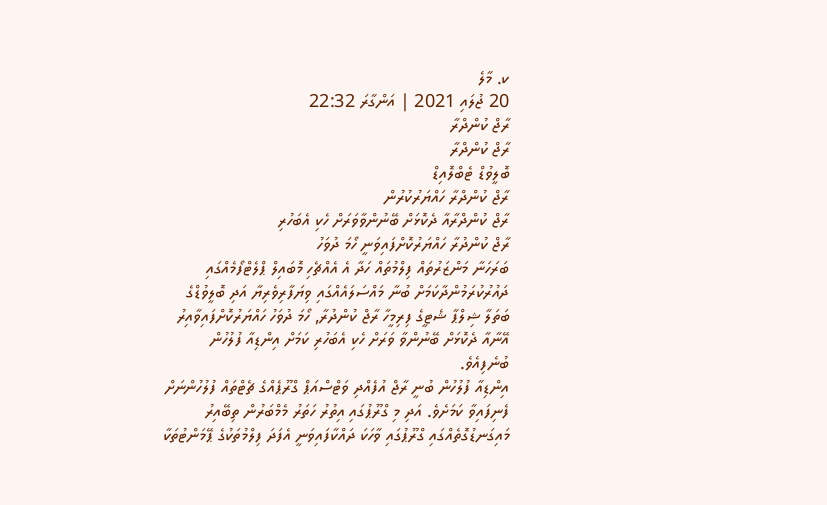ކ. މާލެ
20 ޖުލައި 2021 | އަންގާރަ 22:32
ރާޖް ކުންދްރާ
ރާޖް ކުންދްރާ
ބޮލީވުޑް ޓެބްލޮއިޑް
ރާޖް ކުންދްރާ ހައްޔަރުކުރުން
ރާޖް ކުންދްރާއާ ދެކޮޅަށް ބޭނުންވާވަރަށް ހެކި އެބަހުރި
ރާޖް ކުންދުރާ ހައްޔަރުކޮށްފައިވަނީ ހޯމަ ދުވަހު
ބަރަހަނާ މަންޒަރުތައް ފިލްމުތައް ހަދާ އެ އެއްޗެހި މޮބައިލް ޕްލެޓްފޯމެއްގައި ދައުރުކުރަމުންދާކަމަށް ބުނާ މައްސަލައެއްގައި ވިޔަފާރިވެރިޔާ އަދި ބޮލީވުޑްގެ ބަތަލާ ޝިލްޕާ ޝެޓީގެ ފިރިމީހާ ރާޖް ކުންދުރާ, ހޯމަ ދުވަހު ހައްޔަރުކޮށްފައިވާއިރު އޭނާއާ ދެކޮޅަށް ބޭނުންވާ ވަރަށް ހެކި އެބަހުރި ކަމަށް އިންޑިއާ ފުލުހުން ބުނެފިއެވެ.
އިންޑިއާ ފުލުހުން ބުނީ ރާޖް އުފެއްދި ވަޓްސްއަޕް ގްރޫޕެއްގެ ޗެޓްތައް ފުލުހުންނަށް ފެނިފައިވާ ކަމަށެވެ. އަދި މި ގްރޫޕުގައި އިތުރު ހަތަރު މެމްބަރުން ތިބޭއިރު މައިގަނޑުގޮތެއްގައި ގްރޫޕުގައި ވާހަކަ ދައްކާފައިވަނީ އެފަދަ ފިލްމުތަކުގެ ޕޭމަންޓުތަކާ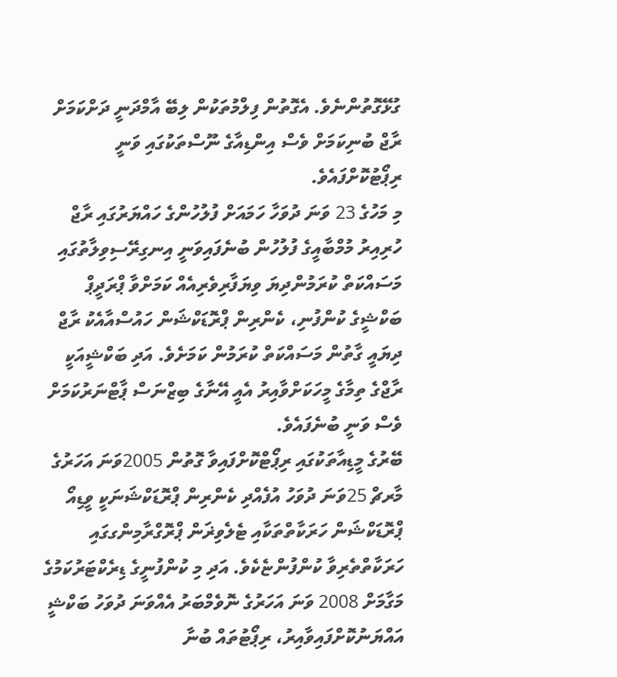ގުޅޭގޮތުންނެވެ. އެގޮތުން ފިލްމުތަކުން ލިބޭ އާމްދަނީ ދަށްކަމަށް ރާޖް ބުނިކަމަށް ވެސް އިންޑިއާގެ ނޫސްތަކުގައި ވަނީ ރިޕޯޓުކޮށްފައެވެ.
މި މަހުގެ 23 ވަނަ ދުވަހާ ހަމައަށް ފުލުހުންގެ ހައްޔަރުގައި ރާޖް ހުރިއިރު މުމްބާއީގެ ފުލުހުން ބުނެފައިވަނީ އިނގިރޭސިވިލާތުގައި މަސައްކަތް ކުރަމުންދިޔަ ވިޔަފާރިވެރިއެއް ކަމަށްވާ ޕްރަދީޕް ބަކްޝީގެ ކުންފުނި، ކެންރިން ޕްރޮޑަކްޝަން ހައުސްއާއެކު ރާޖް ދިޔައީ ގާތުން މަސައްކަތް ކުރަމުން ކަމަށެވެ. އަދި ބަކްޝީއަކީ ރާޖްގެ ތިމާގެ މީހަކަށްވާއިރު އެއީ އޭނާގެ ބިޒްނަސް ޕާޓްނަރުކަމަށް ވެސް ވަނީ ބުނެފައެވެ.
ބޭރުގެ މީޑިއާތަކުގައި ރިޕޯޓްކޮށްފައިވާ ގޮތުން 2005ވަނަ އަހަރުގެ މާރޗް 25ވަނަ ދުވަހު އުފެއްދި ކެންރިން ޕްރޮޑަކްޝަނަކީ ވީޑިއޯ ޕްރޮޑަކްޝަން ހަރަކާތްތަކާއި ޓެލެވިޜަން ޕްރޮގްރާމިންގގައި ހަރަކާތްތެރިވާ ކުންފުންޏެކެވެ. އަދި މި ކުންފުނީގެ ޑިރެކްޓަރުކަމުގެ މަގާމަށް 2008 ވަނަ އަހަރުގެ ނޮވެމްބަރު އެއްވަނަ ދުވަހު ބަކްޝީ އައްޔަނުކޮށްފައިވާއިރު، ރިޕޯޓުތައް ބުނާ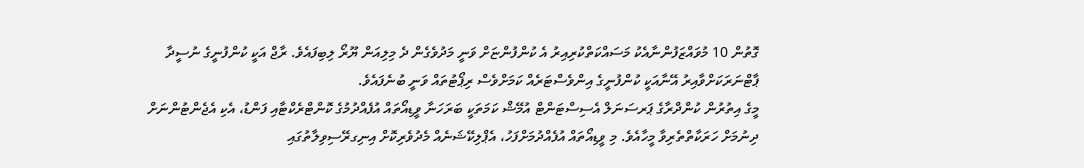ގޮތުން 10 މުވައްޒަފުންނާއެކު މަސައްކަތްކުރިއިރު އެ ކުންފުންޏަށް ވަނީ މަދުވެގެން ދެ މިލިއަން ޔޫރޯ ލިބިފައެވެ. ރާޖް އަކީ ކުންފުނީގެ ނުސީދާ ޕާޓްނަރަކަށްވާއިރު އޭނާއަކީ ކުންފުނީގެ އިންވެސްޓަރެއް ކަމަށްވެސް ރިޕޯޓުތައް ވަނީ ބުނެފައެވެ.
މީގެ އިތުރުން ކުންދްރާގެ ޕަރސަނަލް އެސިސްޓަންޓް އުމޭޝް ކަމަތަކީ ބަރަހަނާ ވީޑިއޯތައް އުފެއްދުމުގެ ކޮންޓްރެކްޓާއި ފަންޑު، އެކި އެޖެންޓުންނަށް ދިނުމަށް ހަރަކާތްތެރިވާ މީހާއެވެ. މި ވީޑިއޯތައް އުފެއްދުމަށްފަހު، އެޕްލިކޭޝަނެއް މެދުވެރިކޮށް އިނިގރޭސިވިލާތުގައި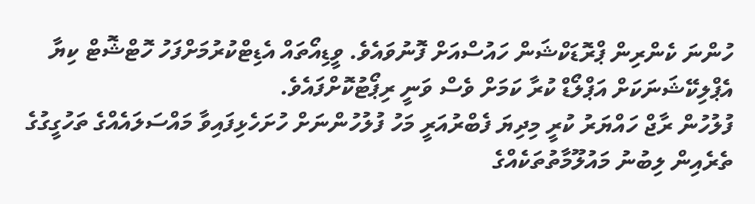ހުންނަ ކެންރިން ޕްރޮޑަކްޝަން ހައުސްއަށް ފޮނުވައެވެ. ވީޑިއޯތައް އެޑިޓްކުރުމަށްފަހު ހޮޓްޝޮޓް ކިޔާ އެޕްލިކޭޝަނަކަށް އަޕްލޯޑް ކުރާ ކަމަށް ވެސް ވަނީ ރިޕޯޓުކޮށްފައެވެ.
ފުލުހުން ރާޖް ހައްޔަރު ކުރީ މިދިޔަ ފެބްރުއަރީ މަހު ފުލުހުންނަށް ހުށަހެޅިފައިވާ މައްސަލައެއްގެ ތަހުގީގުގެ ތެރެއިން ލިބުނު މައުލޫމާތުތަކެއްގެ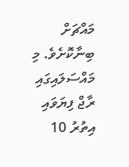މައްޗަށް ބިނާކޮށެވެ. މި މައްސަލައިގައި ރާޖް ފިޔަވައި އިތުރު 10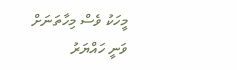މީހަކު ވެސް މިހާތަނަށް ވަނީ ހައްޔަރު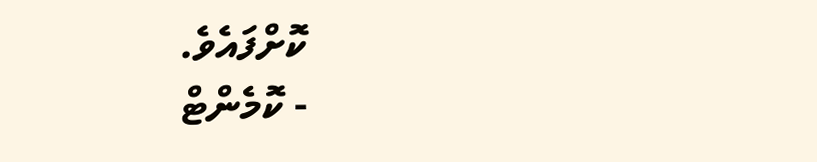ކޮށްފައެވެ.
- ކޮމެންޓް